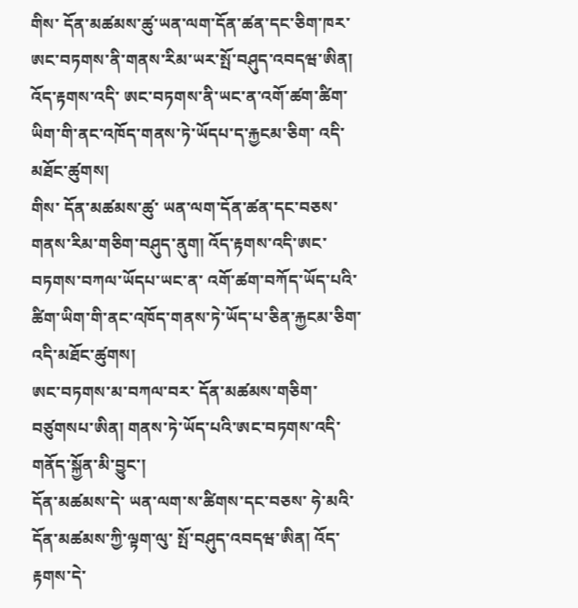གིས་ དོན་མཚམས་ཚུ་ཡན་ལག་དོན་ཚན་དང་ཅིག་ཁར་ཨང་བཏགས་ནི་གནས་རིམ་ཡར་སྤོ་བཤུད་འབདཝ་ཨིན། འོད་རྟགས་འདི་ ཨང་བཏགས་ནི་ཡང་ན་འགོ་ཚག་ཚིག་ཡིག་གི་ནང་འཁོད་གནས་ཏེ་ཡོདཔ་ད་རྐྱངམ་ཅིག་ འདི་མཐོང་ཚུགས།
གིས་ དོན་མཚམས་ཚུ་ ཡན་ལག་དོན་ཚན་དང་བཅས་གནས་རིམ་གཅིག་བཤུད་ནུག། འོད་རྟགས་འདི་ཨང་བཏགས་བཀལ་ཡོདཔ་ཡང་ན་ འགོ་ཚག་བཀོད་ཡོད་པའི་ཚིག་ཡིག་གི་ནང་འཁོད་གནས་ཏེ་ཡོད་པ་ཅིན་རྐྱངམ་ཅིག་ འདི་མཐོང་ཚུགས།
ཨང་བཏགས་མ་བཀལ་བར་ དོན་མཚམས་གཅིག་བཙུགསཔ་ཨིན། གནས་ཏེ་ཡོད་པའི་ཨང་བཏགས་འདི་ གནོད་སྐྱོན་མི་བྱུང་།
དོན་མཚམས་དེ་ ཡན་ལག་ས་ཚིགས་དང་བཅས་ ཧེ་མའི་དོན་མཚམས་ཀྱི་ལྟག་ལུ་ སྤོ་བཤུད་འབདཝ་ཨིན། འོད་རྟགས་དེ་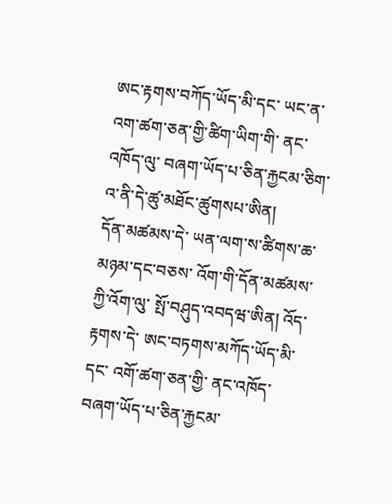ཨང་རྟགས་བཀོད་ཡོད་མི་དང་ ཡང་ན་ འག་ཚག་ཅན་གྱི་ཚིག་ཡིག་གི་ ནང་འཁོད་ལུ་ བཞག་ཡོད་པ་ཅིན་རྐྱངམ་ཅིག་ འ་ནི་དེ་ཚུ་མཐོང་ཚུགསཔ་ཨིན།
དོན་མཚམས་དེ་ ཡན་ལག་ས་ཚིགས་ཆ་མཉམ་དང་བཅས་ འོག་གི་དོན་མཚམས་ཀྱི་འོག་ལུ་ སྤོ་བཤུད་འབདཝ་ཨིན། འོད་རྟགས་དེ་ ཨང་བཏགས་མཀོད་ཡོད་མི་དང་ འགོ་ཚག་ཅན་གྱི་ ནང་འཁོད་ བཞག་ཡོད་པ་ཅིན་རྐྱངམ་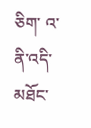ཅིག་ འ་ནི་འདི་མཐོང་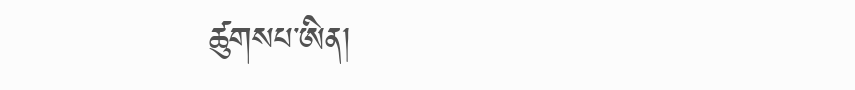ཚུགསཔ་ཨིན།